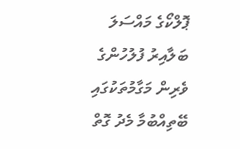ޕޮލްކޯގެ މައްސަލަ ބަލާއިރު ފުލުހުންގެ ވެރިން މަގާމުތަކުގައި ބޭތިއްބުމާ މެދު ގޮތް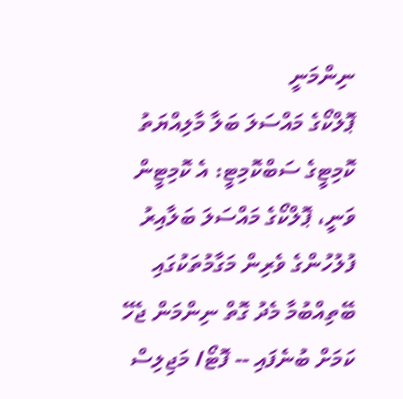ނިންމަނީ
ޕޮލްކޯގެ މައްސަލަ ބަލާ މާލިއްޔަތު ކޮމިޓީގެ ސަބްކޮމިޓީ: އެ ކޮމިޓީން ވަނީ، ޕޮލްކޯގެ މައްސަލަ ބަލާއިރު ފުލުހުންގެ ވެރިން މަގާމުތަކުގައި ބޭތިއްބުމާ މެދު ގޮތް ނިންމަން ޖެހޭ ކަމަށް ބުނެފައި -- ފޮޓޯ/ މަޖިލިސް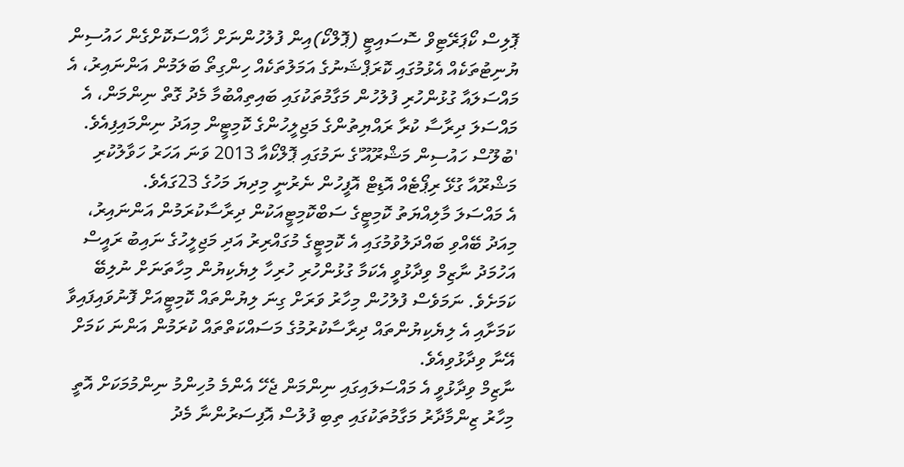ޕޮލިސް ކޯޕަރޭޓިވް ސޮސައިޓީ (ޕޮލްކޯ)އިން ފުލުހުންނަށް ޚާއްސަކޮށްގެން ހައުސިން ޔުނިޓުތަކެއް އެޅުމުގައި ކޮރަޕްޝަނުގެ އަމަލުތަކެއް ހިންގިތޯ ބަލަމުން އަންނައިރު، އެ މައްސަލައާ ގުޅުންހުރި ފުލުހުން މަގާމުތަކުގައި ބައިތިއްބުމާ މެދު ގޮތް ނިންމަން، އެ މައްސަލަ ދިރާސާ ކުރާ ރައްޔިތުންގެ މަޖިލީހުންގެ ކޮމިޓީން މިއަދު ނިންމައިފިއެވެ.
'ބުލޫސް ހައުސިން މަޝްރޫއޫ'ގެ ނަމުގައި ޕޮލްކޯއާ 2013 ވަނަ އަހަރު ހަވާލުކުރި މަޝްރޫއާ ގުޅޭ ރިޕޯޓެއް އޮޑިޓް އޮފީހުން ނެރުނީ މިދިޔަ މަހުގެ 23ގައެވެ.
އެ މައްސަލަ މާލިއްޔަތު ކޮމިޓީގެ ސަބްކޮމިޓީއަކުން ދިރާސާކުރަމުން އަންނައިރު، މިއަދު ބޭއްވި ބައްދަލުވުމުގައި އެ ކޮމިޓީގެ މުގައްރިރު އަދި މަޖިލީހުގެ ނައިބު ރައީސް އަހުމަދު ނާޒިމް ވިދާޅުވީ އެކަމާ ގުޅުންހުރި ހުރިހާ ލިޔެކިޔުން މިހާތަނަށް ނުލިބޭ ކަމަށެވެ. ނަމަވެސް ފުލުހުން މިހާރު ވަރަށް ގިނަ ލިޔުންތައް ކޮމިޓީއަށް ފޮނުވައިފައިވާ ކަމަށާއި އެ ލިޔެކިޔުންތައް ދިރާސާކުރުމުގެ މަސައްކަތްތައް ކުރަމުން އަންނަ ކަމަށް އޭނާ ވިދާޅުވިއެވެ.
ނާޒިމް ވިދާޅުވީ އެ މައްސަލައިގައި ނިންމަން ޖެހޭ އެންމެ މުހިންމު ނިންމުމަކަށް އޮތީ މިހާރު ޒިންމާދާރު މަގާމުތަކުގައި ތިބި ފުލުސް އޮފިސަރުންނާ މެދު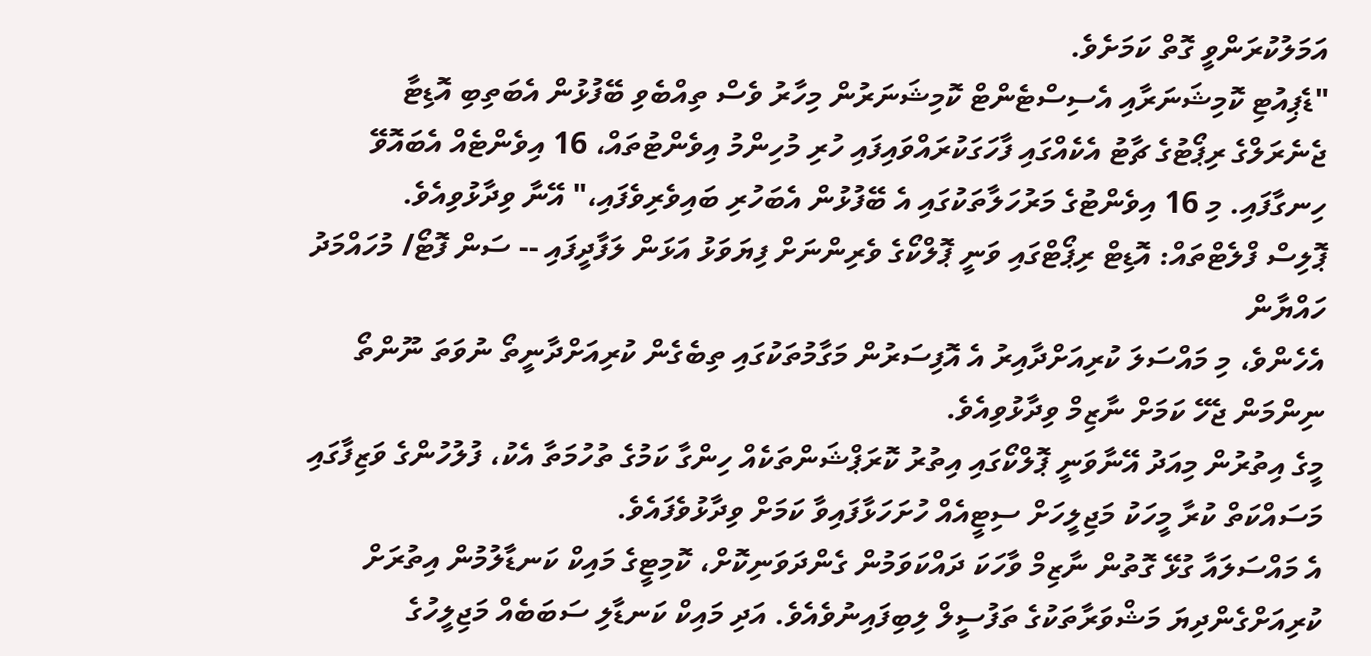އަމަލުކުރަންވީ ގޮތް ކަމަށެވެ.
"ޑެޕިއުޓި ކޮމިޝަނަރާއި އެސިސްޓެންޓް ކޮމިޝަނަރުން މިހާރު ވެސް ތިއްބެވި ބޭފުޅުން އެބަތިބި އޮޑިޓާ ޖެނެރަލްގެ ރިޕޯޓުގެ ޗާޓު އެކެއްގައި ފާހަގަކުރައްވައިފައި ހުރި މުހިންމު އިވެންޓުތައް، 16 އިވެންޓެއް އެބައޮވޭ ހިނގާފައި. މި 16 އިވެންޓުގެ މަރުހަލާތަކުގައި އެ ބޭފުޅުން އެބަހުރި ބައިވެރިވެފައި،" އޭނާ ވިދާޅުވިއެވެ.
ޕޮލިސް ފްލެޓްތައް: އޮޑިޓް ރިޕޯޓްގައި ވަނީ ޕޮލްކޯގެ ވެރިންނަށް ފިޔަވަޅު އަޅަން ލަފާދީފައި -- ސަން ފޮޓޯ/ މުހައްމަދު ހައްޔާން
އެހެންވެ، މި މައްސަލަ ކުރިއަށްދާއިރު އެ އޮފިސަރުން މަގާމުތަކުގައި ތިބެގެން ކުރިއަށްދާނީތޯ ނުވަތަ ނޫންތޯ ނިންމަން ޖެހޭ ކަމަށް ނާޒިމް ވިދާޅުވިއެވެ.
މީގެ އިތުރުން މިއަދު އޭނާވަނީ ޕޮލްކޯގައި އިތުރު ކޮރަޕްޝަންތަކެއް ހިންގާ ކަމުގެ ތުހުމަތާ އެކު، ފުލުހުންގެ ވަޒިފާގައި މަސައްކަތް ކުރާ މީހަކު މަޖިލީހަށް ސިޓީއެއް ހުށަހަޅާފައިވާ ކަމަށް ވިދާޅުވެފައެވެ.
އެ މައްސަލައާ ގުޅޭ ގޮތުން ނާޒިމް ވާހަކަ ދައްކަވަމުން ގެންދަވަނިކޮށް، ކޮމިޓީގެ މައިކް ކަނޑާލުމުން އިތުރަށް ކުރިއަށްގެންދިޔަ މަޝްވަރާތަކުގެ ތަފުސީލް ލިބިފައިނުވެއެވެ. އަދި މައިކް ކަނޑާލި ސަބަބެއް މަޖިލީހުގެ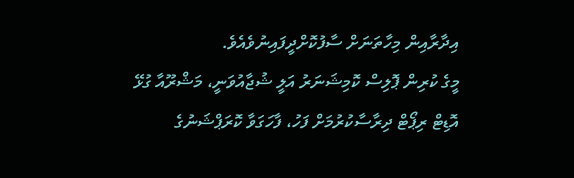އިދާރާއިން މިހާތަނަށް ސާފުކޮށްދީފައިނުވެއެވެ.
މީގެ ކުރިން ޕޮލިސް ކޮމިޝަނަރު އަލީ ޝުޖާއުވަނީ، މަޝްރޫއާ ގުޅޭ އޮޑިޓް ރިޕޯޓް ދިރާސާކުރުމަށް ފަހު، ފާހަގަވާ ކޮރަޕްޝަނުގެ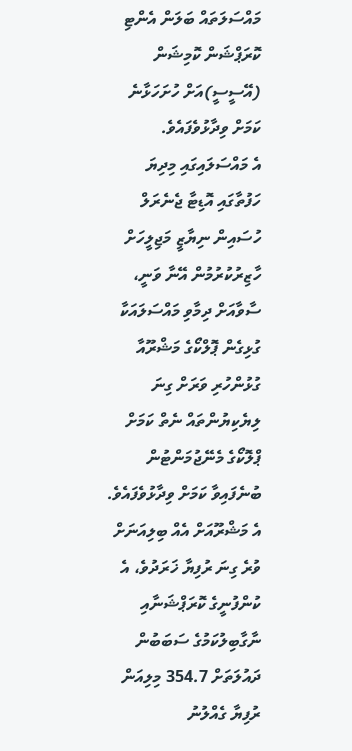މައްސަލަތައް ބަލަން އެންޓި ކޮރަޕްޝަން ކޮމިޝަން (އޭސީސީ)އަށް ހުށަހަޅާނެ ކަމަށް ވިދާޅުވެފައެވެ.
އެ މައްސަލައިގައި މިދިޔަ ހަފުތާގައި އޮޑިޓާ ޖެނެރަލް ހުސައިން ނިޔާޒީ މަޖިލީހަށް ހާޒިރުކުރުމުން އޭނާ ވަނީ، ސާވާއަށް ދިމާވި މައްސަލައަކާ ގުޅިގެން ޕޮލްކޯގެ މަޝްރޫއާ ގުޅުންހުރި ވަރަށް ގިނަ ލިޔެކިޔުންތައް ނެތް ކަމަށް ޕްލޮކޯގެ މެނޭޖުމަންޓުން ބުނެފައިވާ ކަމަށް ވިދާޅުވެފައެވެ.
އެ މަޝްރޫއަށް އެއް ބިލިއަނަށް ވުރެ ގިނަ ރުފިޔާ ޚަރަދުވެ، އެ ކުންފުނީގެ ކޮރަޕްޝަނާއި ނާގާބިލުކަމުގެ ސަބަބުން ދައުލަތަށް 354.7 މިލިއަން ރުފިޔާ ގެއްލުނު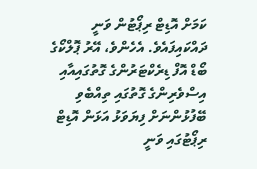ކަމަށް އޮޑިޓް ރިޕޯޓުން ވަނީ ދައްކައިފައެވެ. އެހެންވެ، އޭރު ޕޮލްކޯގެ ބޯޑް އޮފް ޑިރެކްޓަރުންގެ ގޮތުގައިއާއި އިސްވެރިންގެ ގޮތުގައި ތިއްބެވި ބޭފުޅުންނަށް ފިޔަވަޅު އަޅަން އޮޑިޓް ރިޕޯޓުގައި ވަނީ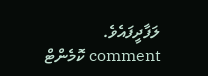ލަފާދީފައެވެ.
comment ކޮމެންޓް